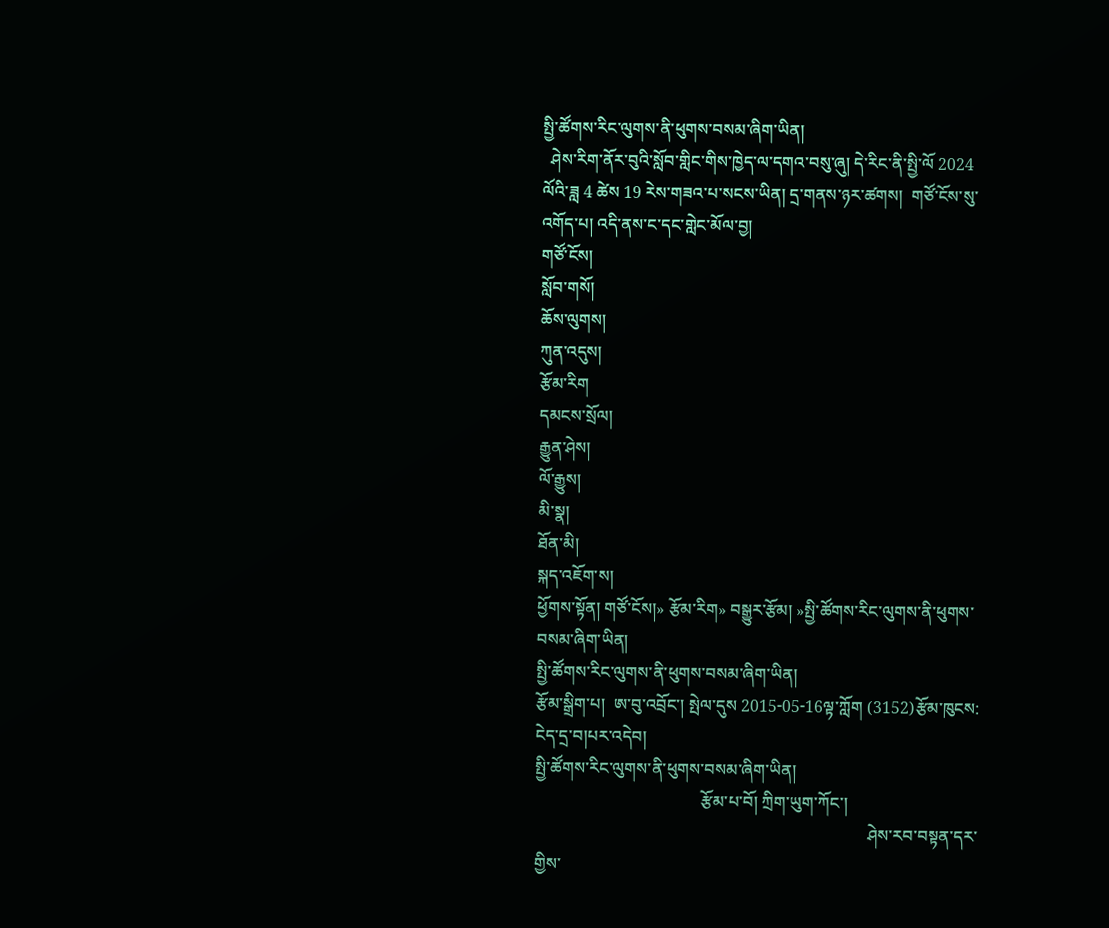སྤྱི་ཚོགས་རིང་ལུགས་ནི་ཕུགས་བསམ་ཞིག་ཡིན།
  ཤེས་རིག་ནོར་བུའི་སློབ་གླིང་གིས་ཁྱེད་ལ་དགའ་བསུ་ཞུ། དེ་རིང་ནི་སྤྱི་ལོ 2024 ལོའི་ཟླ 4 ཚེས 19 རེས་གཟའ་པ་སངས་ཡིན། དྲ་གནས་ཉར་ཚགས།  གཙོ་ངོས་སུ་འགོད་པ། འདི་ནས་ང་དང་གླེང་མོལ་བྱ།
གཙོ་ངོས།
སློབ་གསོ།
ཆོས་ལུགས།
ཀུན་འདུས།
རྩོམ་རིག
དམངས་སྲོལ།
རྒྱུན་ཤེས།
ལོ་རྒྱུས།
མི་སྣ།
ཐོན་མི།
སྐད་འཇོག་ས།
ཕྱོགས་སྟོན། གཙོ་ངོས།» རྩོམ་རིག» བསྒྱུར་རྩོམ། »སྤྱི་ཚོགས་རིང་ལུགས་ནི་ཕུགས་བསམ་ཞིག་ཡིན།
སྤྱི་ཚོགས་རིང་ལུགས་ནི་ཕུགས་བསམ་ཞིག་ཡིན།
རྩོམ་སྒྲིག་པ།  ཨ་བུ་འབྲོང་། སྤེལ་དུས 2015-05-16ལྟ་ཀློག (3152)རྩོམ་ཁུངས: ངེད་དྲ་བ།པར་འདེབ།
སྤྱི་ཚོགས་རིང་ལུགས་ནི་ཕུགས་བསམ་ཞིག་ཡིན།
                                        རྩོམ་པ་བོ། ཀྲིག་ཡུག་ཀོང་།
                                                                                ཤེས་རབ་བསྟན་དར་གྱིས་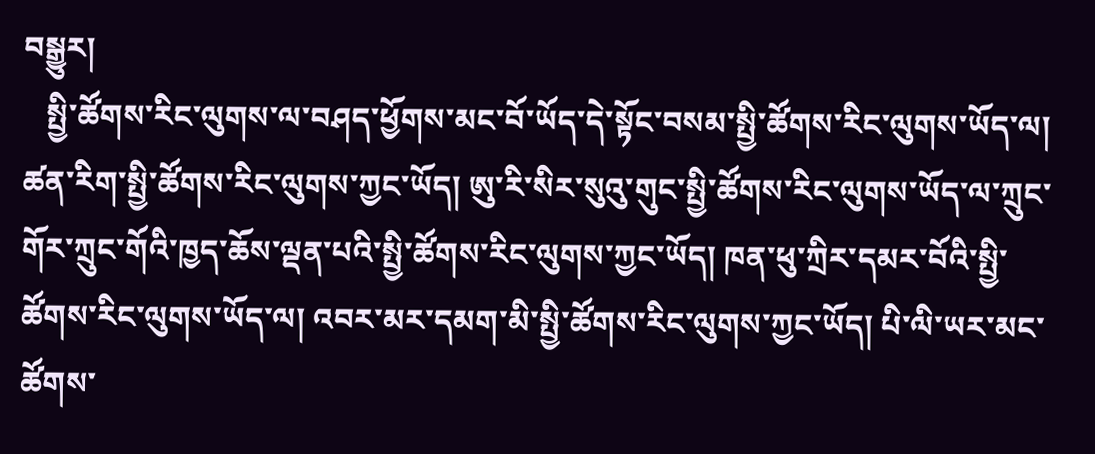བསྒྱུར།
   སྤྱི་ཚོགས་རིང་ལུགས་ལ་བཤད་ཕྱོགས་མང་བོ་ཡོད་དེ་སྟོང་བསམ་སྤྱི་ཚོགས་རིང་ལུགས་ཡོད་ལ། ཚན་རིག་སྤྱི་ཚོགས་རིང་ལུགས་ཀྱང་ཡོད། ཨུ་རི་སིར་སུའུ་གུང་སྤྱི་ཚོགས་རིང་ལུགས་ཡོད་ལ་ཀྲུང་གོར་ཀྲུང་གོའི་ཁྱད་ཆོས་ལྡན་པའི་སྤྱི་ཚོགས་རིང་ལུགས་ཀྱང་ཡོད། ཁན་ཕུ་ཀྲིར་དམར་བོའི་སྤྱི་ཚོགས་རིང་ལུགས་ཡོད་ལ། འབར་མར་དམག་མི་སྤྱི་ཚོགས་རིང་ལུགས་ཀྱང་ཡོད། པི་ལི་ཡར་མང་ཚོགས་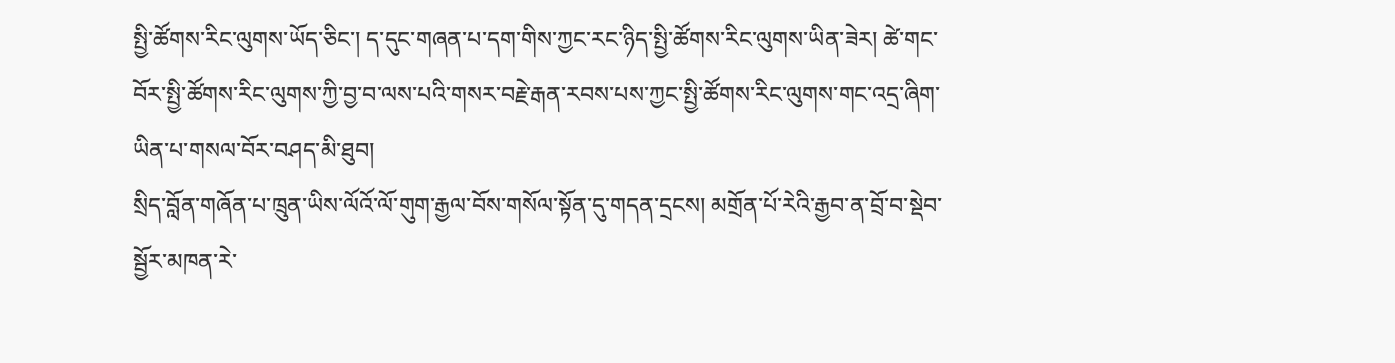སྤྱི་ཚོགས་རིང་ལུགས་ཡོད་ཅིང་། ད་དུང་གཞན་པ་དག་གིས་ཀྱང་རང་ཉིད་སྤྱི་ཚོགས་རིང་ལུགས་ཡིན་ཟེར། ཚེ་གང་བོར་སྤྱི་ཚོགས་རིང་ལུགས་ཀྱི་བྱ་བ་ལས་པའི་གསར་བརྗེ་རྒན་རབས་པས་ཀྱང་སྤྱི་ཚོགས་རིང་ལུགས་གང་འདྲ་ཞིག་ཡིན་པ་གསལ་བོར་བཤད་མི་ཐུབ།
སྲིད་བློན་གཞོན་པ་ཁྲུན་ཡིས་ལོའོ་ལོ་གུག་རྒྱལ་བོས་གསོལ་སྟོན་དུ་གདན་དྲངས། མགྲོན་པོ་རེའི་རྒྱབ་ན་བྲོ་བ་སྡེབ་སྦྱོར་མཁན་རེ་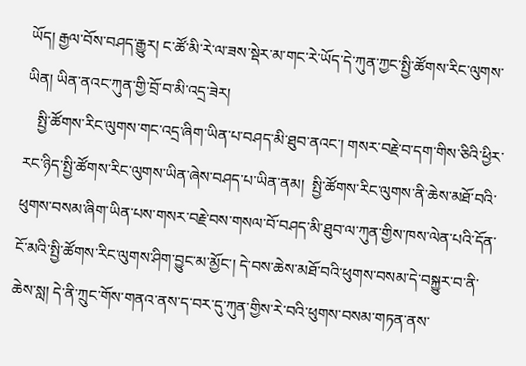ཡོད། རྒྱལ་བོས་བཤད་རྒྱུར། ང་ཚོ་མི་རེ་ལ་ཟས་སྡེར་མ་གང་རེ་ཡོད་དེ་ཀུན་ཀྱང་སྤྱི་ཚོགས་རིང་ལུགས་ཡིན། ཡིན་ནའང་ཀུན་གྱི་བྲོ་བ་མི་འདྲ་ཟེར།
   སྤྱི་ཚོགས་རིང་ལུགས་གང་འདྲ་ཞིག་ཡིན་པ་བཤད་མི་ཐུབ་ནའང་། གསར་བརྗེ་བ་དག་གིས་ཅིའི་ཕྱིར་རང་ཉིད་སྤྱི་ཚོགས་རིང་ལུགས་ཡིན་ཞེས་བཤད་པ་ཡིན་ནམ།  སྤྱི་ཚོགས་རིང་ལུགས་ནི་ཆེས་མཐོ་བའི་ཕུགས་བསམ་ཞིག་ཡིན་པས་གསར་བརྗེ་བས་གསལ་བོ་བཤད་མི་ཐུབ་ལ་ཀུན་གྱིས་ཁས་ལེན་པའི་དོན་ངོ་མའི་སྤྱི་ཚོགས་རིང་ལུགས་ཤིག་བྱུང་མ་མྱོང་། དེ་བས་ཆེས་མཐོ་བའི་ཕུགས་བསམ་དེ་བསྐྱུར་བ་ནི་ཆེས་སླ། དེ་ནི་ཀྲུང་གོས་གནའ་ནས་ད་བར་དུ་ཀུན་གྱིས་རེ་བའི་ཕུགས་བསམ་གཏན་ནས་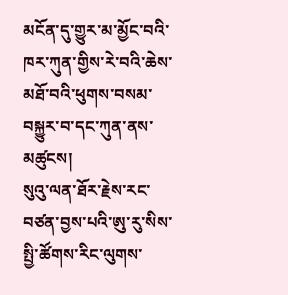མངོན་དུ་གྱུར་མ་མྱོང་བའི་ཁར་ཀུན་གྱིས་རེ་བའི་ཆེས་མཐོ་བའི་ཕུགས་བསམ་བསྐྱུར་བ་དང་ཀུན་ནས་མཚུངས།
སུའུ་ལན་ཐོར་རྗེས་རང་བཙན་བྱས་པའི་ཨུ་རུ་སིས་སྤྱི་ཚོགས་རིང་ལུགས་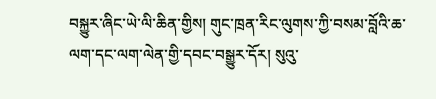བསྐྱུར་ཞིང་ཡེ་ལི་ཆིན་གྱིས། གུང་ཁྲན་རིང་ལུགས་ཀྱི་བསམ་བློའི་ཆ་ལག་དང་ལག་ལེན་གྱི་དབང་བསྒྱུར་དོར། སུའུ་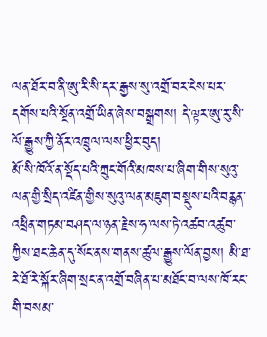ལན་ཐོར་བ་ནི་ཨུ་རི་སི་དར་རྒྱས་སུ་འགྲོ་བར་ངེས་པར་དགོས་པའི་སྔོན་འགྲོ་ཡིན་ཞེས་བསྒྲགས། དེ་ལྟར་ཨུ་རུ་སི་ལོ་རྒྱུས་ཀྱི་ནོར་འཁྲུལ་ལས་ཕྱིར་བུད།
མོ་སི་ཁོའོ་ན་སྡོད་པའི་ཀྲུང་གོའི་མཁས་པ་ཞིག་གིས་སུའུ་ལན་གྱི་སྲིད་འཛིན་གྱིས་སུའུ་ལན་མཇུག་བསྡུས་པའི་བརྙན་འཕྲིན་གཏམ་བཤད་ལ་ཉན་རྗེས་ཧ་ལས་ཏེ་འཚབ་འཚུབ་ཀྱིས་ཐང་ཆེན་དུ་སོང་ནས་གནས་ཚུལ་རྒྱུས་ལོན་བྱས། མི་ཐ་རེ་ཐོ་རེ་སྐོར་ཞིག་སྲང་ན་འགྲོ་བཞིན་པ་མཐོང་བ་ལས་ཁོ་རང་གི་བསམ་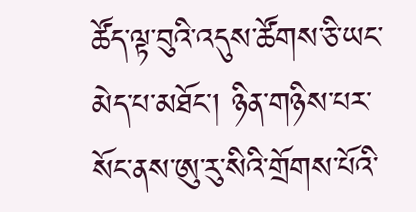ཚོད་ལྟ་བུའི་འདུས་ཚོགས་ཅི་ཡང་མེད་པ་མཐོང་། ཉིན་གཉིས་པར་སོང་ནས་ཨུ་རུ་སིའི་གྲོགས་པོའི་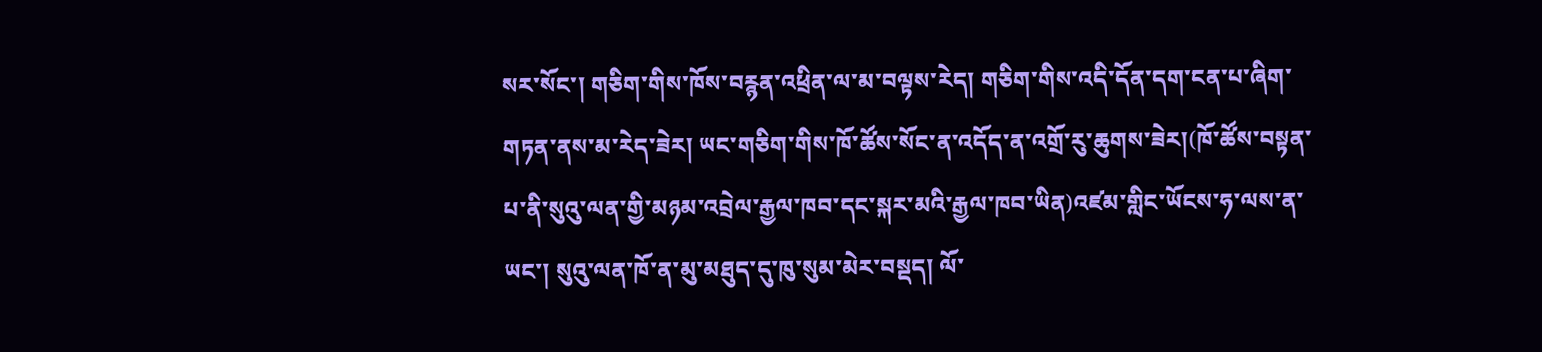སར་སོང་། གཅིག་གིས་ཁོས་བརྙན་འཕྲིན་ལ་མ་བལྟས་རེད། གཅིག་གིས་འདི་དོན་དག་ངན་པ་ཞིག་གཏན་ནས་མ་རེད་ཟེར། ཡང་གཅིག་གིས་ཁོ་ཚོས་སོང་ན་འདོད་ན་འགྲོ་རུ་ཆུགས་ཟེར།(ཁོ་ཚོས་བསྟན་པ་ནི་སུའུ་ལན་གྱི་མཉམ་འབྲེལ་རྒྱལ་ཁབ་དང་སྐར་མའི་རྒྱལ་ཁབ་ཡིན)འཛམ་གླིང་ཡོངས་ཧ་ལས་ན་ཡང་། སུའུ་ལན་ཁོ་ན་མུ་མཐུད་དུ་ཁུ་སུམ་མེར་བསྡད། ལོ་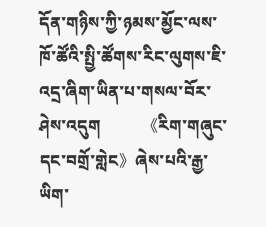དོན་གཉིས་ཀྱི་ཉམས་མྱོང་ལས་ཁོ་ཚོའི་སྤྱི་ཚོགས་རིང་ལུགས་ཇི་འདྲ་ཞིག་ཡིན་པ་གསལ་བོར་ཤེས་འདུག          《རིག་གཞུང་དང་བགྲོ་གླེང》ཞེས་པའི་རྒྱ་ཡིག་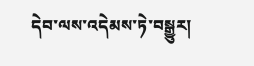དེབ་ལས་འདེམས་ཏེ་བསྒྱུར།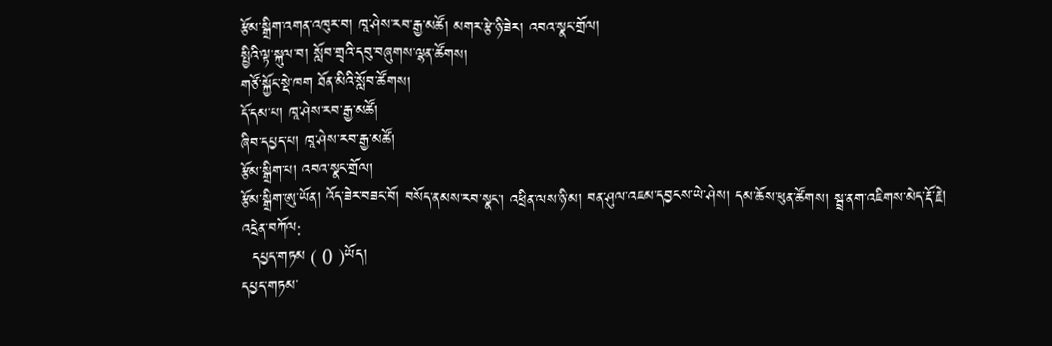རྩོམ་སྒྲིག་འགན་འཁུར་བ། ཁཱ་ཤེས་རབ་རྒྱ་མཚོ། མགར་རྩེ་ཉི་ཟེར། འབའ་སྣང་གྲོལ།
སྤྱིའི་ལྟ་སྐུལ་བ། སློབ་གྲྭའི་དབུ་བཞུགས་ལྷན་ཚོགས།
གཙོ་སྐྱོང་སྡེ་ཁག ཐོན་མིའི་སློབ་ཚོགས།
དོ་དམ་པ། ཁཱ་ཤེས་རབ་རྒྱ་མཚོ།
ཞིབ་དཔྱད་པ། ཁཱ་ཤེས་རབ་རྒྱ་མཚོ།
རྩོམ་སྒྲིག་པ། འབའ་སྣང་གྲོལ།
རྩོམ་སྒྲིག་ཨུ་ཡོན། འོད་ཟེར་བཟང་བོ། བསོད་ནམས་རབ་སྣང་། འཕྲིན་ལས་ཉི་མ། བན་ཤུལ་འཇམ་དབྱངས་ཡེ་ཤེས། དམ་ཆོས་ཕུན་ཚོགས། སྦྲ་ནག་འཇིགས་མེད་རྡོ་རྗེ།
འདྲེན་བཀོལ:
  དཔྱད་གཏམ ( 0 )ཡོད།
དཔྱད་གཏམ་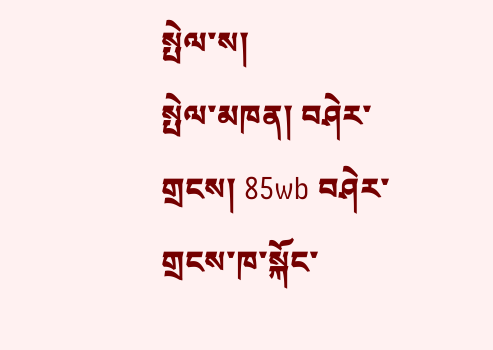སྤེལ་ས།
སྤེལ་མཁན། བཤེར་གྲངས། 85wb བཤེར་གྲངས་ཁ་སྐོང་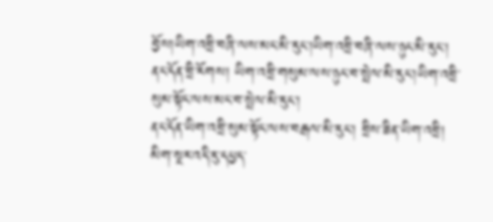བྱོས།ཡིག་འབྲི་བཞི་ལས་མང་མི་རུང་།ཡིག་འབྲི་བཞི་ལས་ཉུང་མི་རུང་།
ནང་དོན་བྲི་རོགས། ཡིག་འབྲི་གསུམ་ལས་ཉུང་བ་སྤེལ་མི་རུང་།ཡིག་འབྲི་སུམ་སྟོང་ལས་མང་བ་སྤེལ་མི་རུང་།
ནང་དོན་ཡིག་འབྲི་སུམ་སྟོང་ལས་བརྒལ་མི་རུང་། བྲིས་ཟིན་ཡིག་འབྲི།
མིག་སྔར་འདི་རུ་དཔྱད་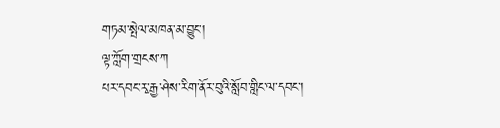གཏམ་སྤེལ་མཁན་མ་བྱུང་།
ལྟ་ཀློག་གྲངས་ཀ
པར་དབང་རྭ་རྒྱ་ཤེས་རིག་ནོར་བུའི་སློབ་གླིང་ལ་དབང་།